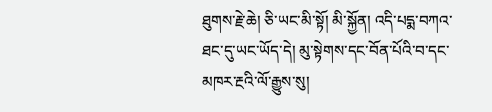ཐུགས་རྗེ་ཆེ། ཅི་ཡང་མི་སྟོ། མི་སྐྱོན། འདི་པདྨ་བཀའ་ཐང་དུ་ཡང་ཡོད་དེ། མུ་སྟེགས་དང་བོན་པོའི་བ་དང་མཁར་རྔའི་ལོ་རྒྱུས་སུ།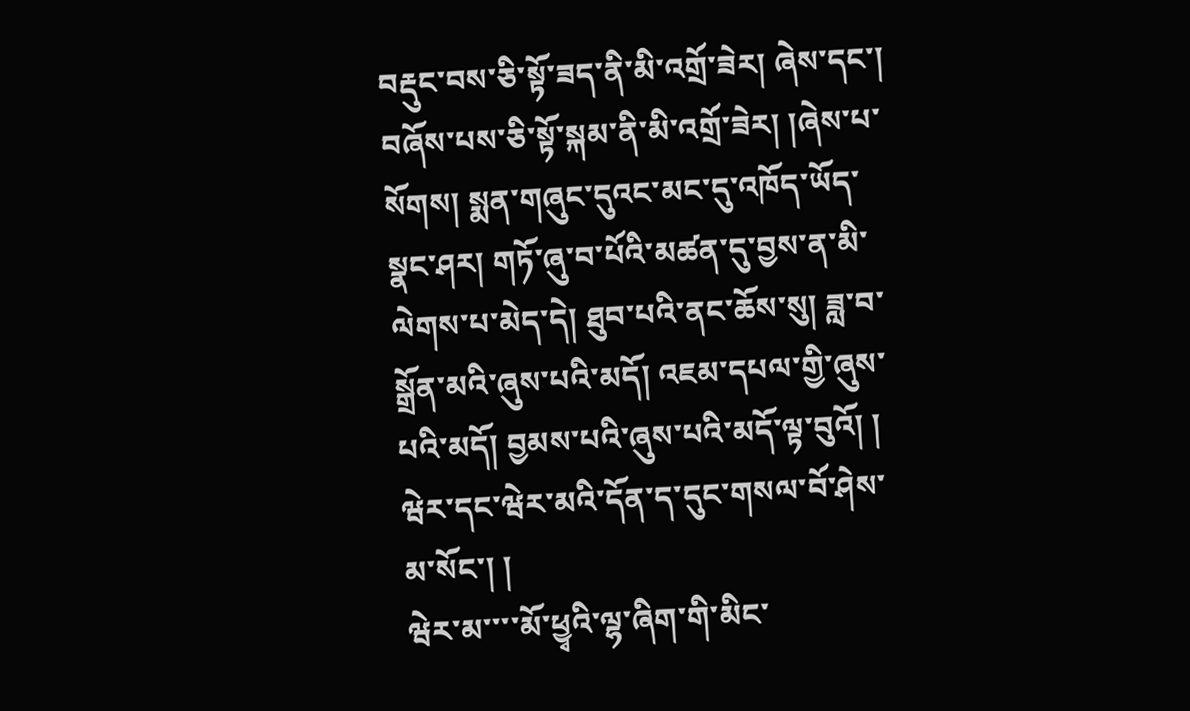བརྡུང་བས་ཅི་སྟོ་ཟད་ནི་མི་འགྲོ་ཟེར། ཞེས་དང་། བཞོས་པས་ཅི་སྟོ་སྐམ་ནི་མི་འགྲོ་ཟེར། །ཞེས་པ་སོགས། སྨན་གཞུང་དུའང་མང་དུ་འཁོད་ཡོད་སྣང་ཤར། གཏོ་ཞུ་བ་པོའི་མཚན་དུ་བྱས་ན་མི་ལེགས་པ་མེད་དེ། ཐུབ་པའི་ནང་ཆོས་སུ། ཟླ་བ་སྒྲོན་མའི་ཞུས་པའི་མདོ། འཇམ་དཔལ་གྱི་ཞུས་པའི་མདོ། བྱམས་པའི་ཞུས་པའི་མདོ་ལྟ་བུའོ། ། ཝེར་དང་ཝེར་མའི་དོན་ད་དུང་གསལ་བོ་ཤེས་མ་སོང་། །
ཝེར་མ་་་་མོ་ཕྱྭའི་ལྷ་ཞིག་གི་མིང་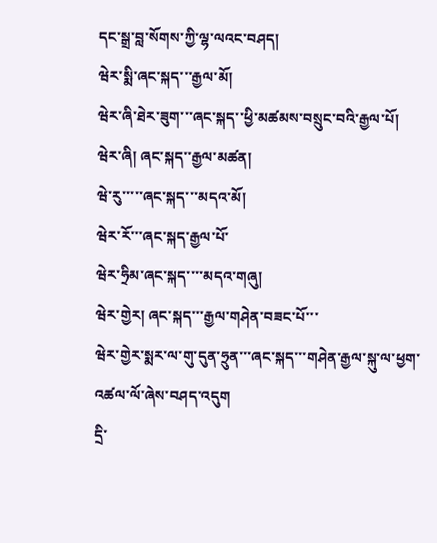དང་སྒྲ་བླ་སོགས་ཀྱི་ལྷ་ལའང་བཤད།
ཝེར་སྨི་ཞང་སྐད་་་རྒྱལ་མོ།
ཝེར་ཞི་ཐེར་ཟུག་་་ཞང་སྐད་་ཕྱི་མཚམས་བསྲུང་བའི་རྒྱལ་པོ།
ཝེར་ཞི། ཞང་སྐད་་རྒྱལ་མཚན།
ཝེ་རུ་་་་་ཞང་སྐད་་་མདའ་མོ།
ཝེར་རོ་་་ཞང་སྐད་རྒྱལ་པོ་
ཝེར་ཧྲིམ་ཞང་སྐད་་་་མདའ་གཞུ།
ཝེར་གྱེར། ཞང་སྐད་་་རྒྱལ་གཤེན་བཟང་པོ་་་
ཝེར་གྱེར་སྨར་ལ་གུ་དུན་ཧྲུན་་་ཞང་སྐད་་་གཤེན་རྒྱལ་སྐུ་ལ་ཕྱག་འཚལ་ལོ་ཞེས་བཤད་འདུག
དྲི་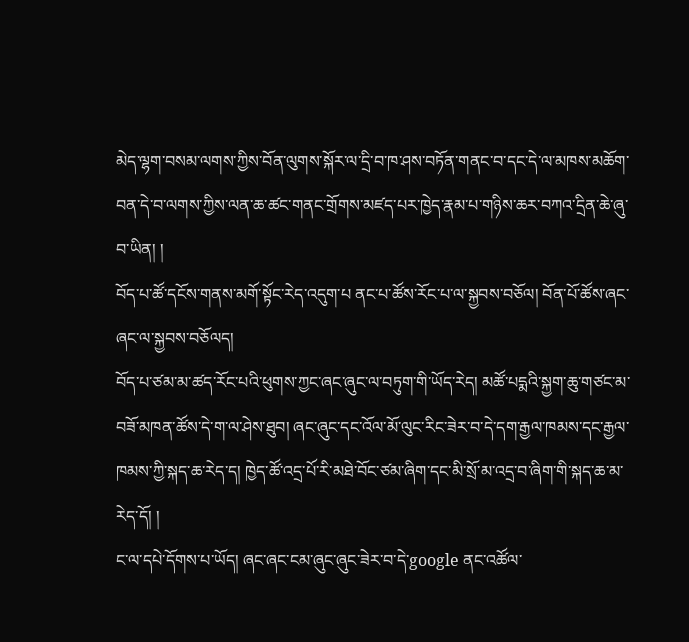མེད་ལྷག་བསམ་ལགས་ཀྱིས་བོན་ལུགས་སྐོར་ལ་དྲི་བ་ཁ་ཤས་བཏོན་གནང་བ་དང་དེ་ལ་མཁས་མཆོག་བན་དེ་བ་ལགས་ཀྱིས་ལན་ཆ་ཚང་གནང་གྲོགས་མཛད་པར་ཁྱེད་རྣམ་པ་གཉིས་ཆར་བཀའ་དྲིན་ཆེ་ཞུ་བ་ཡིན། །
བོད་པ་ཚོ་དངོས་གནས་མགོ་སྟོང་རེད་འདུག་པ ནང་པ་ཚོས་རོང་པ་ལ་སྐྱབས་བཅོལ། བོན་པོ་ཚོས་ཞང་ཞང་ལ་སྐྱབས་བཅོལད།
བོད་པ་ཙམ་མ་ཚད་རོང་པའི་ཕུགས་ཀྱང་ཞང་ཞུང་ལ་བཏུག་གི་ཡོད་རེད། མཚོ་པདྨའི་སྐྱག་ཆུ་གཙང་མ་བཟོ་མཁན་ཚོས་དེ་ག་ལ་ཤེས་ཐུབ། ཞང་ཞུང་དང་འོལ་མོ་ལུང་རིང་ཟེར་བ་དེ་དག་རྒྱལ་ཁམས་དང་རྒྱལ་ཁམས་ཀྱི་སྐད་ཆ་རེད་ད། ཁྱེད་ཚོ་འདྲ་པོ་རི་མཐེ་བོང་ཙམ་ཞིག་དང་མི་སྲོ་མ་འདྲ་བ་ཞིག་གི་སྐད་ཆ་མ་རེད་དོ། །
ང་ལ་དཔེ་དོགས་པ་ཡོད། ཞང་ཞང་ངམ་ཞུང་ཞུང་ཟེར་བ་དེ་google ནང་འཚོལ་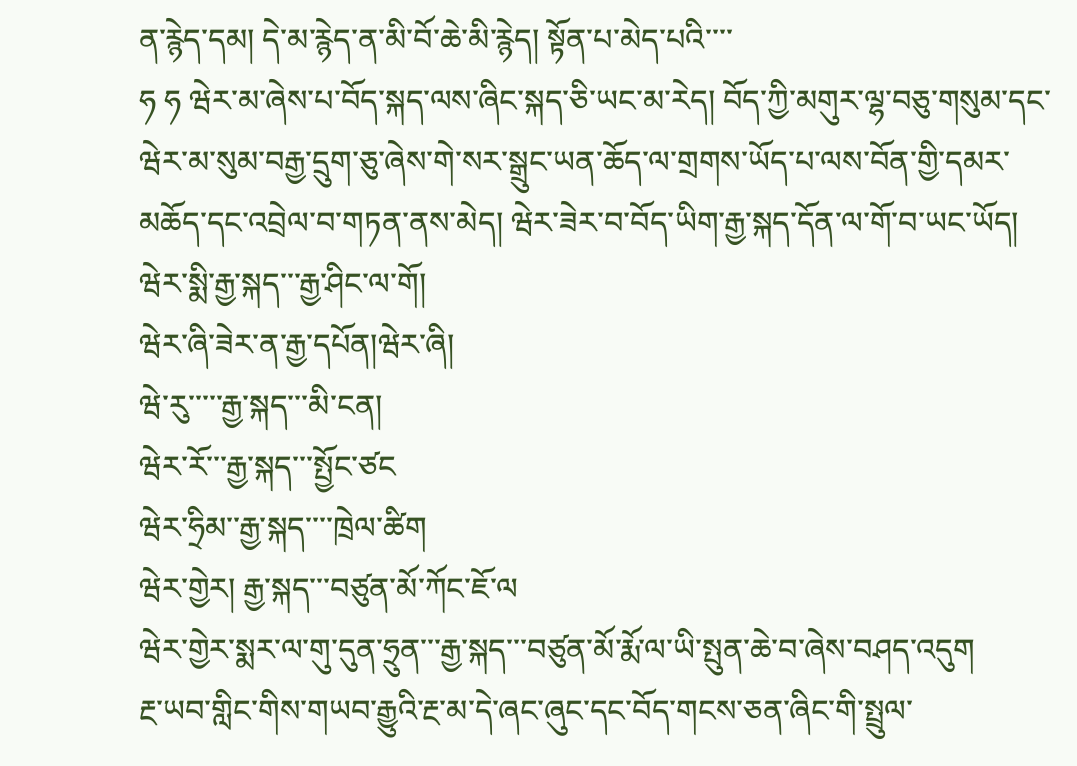ན་རྙེད་དམ། དེ་མ་རྙེད་ན་མི་བོ་ཆེ་མི་རྙེད། སྟོན་པ་མེད་པའི་་་་
ཧ ཧ ཝེར་མ་ཞེས་པ་བོད་སྐད་ལས་ཞིང་སྐད་ཅི་ཡང་མ་རེད། བོད་ཀྱི་མགུར་ལྷ་བཅུ་གསུམ་དང་ཝེར་མ་སུམ་བརྒྱ་དྲུག་ཅུ་ཞེས་གེ་སར་སྒྲུང་ཡན་ཆོད་ལ་གྲགས་ཡོད་པ་ལས་བོན་གྱི་དམར་མཆོད་དང་འབྲེལ་བ་གཏན་ནས་མེད། ཝེར་ཟེར་བ་བོད་ཡིག་རྒྱ་སྐད་དོན་ལ་གོ་བ་ཡང་ཡོད། ཝེར་སྨི་རྒྱ་སྐད་་་རྒྱ་ཤིང་ལ་གོ།
ཝེར་ཞི་ཟེར་ན་རྒྱ་དཔོན།ཝེར་ཞི།
ཝེ་རུ་་་་་རྒྱ་སྐད་་་མི་ངན།
ཝེར་རོ་་་རྒྱ་སྐད་་་སྤྱོང་ཙང
ཝེར་ཧྲིམ་་རྒྱ་སྐད་་་་ཁྲེལ་ཚིག
ཝེར་གྱེར། རྒྱ་སྐད་་་བཙུན་མོ་ཀོང་ཇོ་ལ
ཝེར་གྱེར་སྨར་ལ་གུ་དུན་ཧྲུན་་་རྒྱ་སྐད་་་བཙུན་མོ་རྨོ་ལ་ཡི་སྤུན་ཆེ་བ་ཞེས་བཤད་འདུག
རྔ་ཡབ་གླིང་གིས་གཡབ་རྒྱུའི་རྔ་མ་དེ་ཞང་ཞུང་དང་བོད་གངས་ཅན་ཞིང་གི་སྤྲུལ་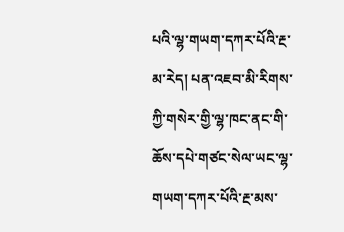པའི་ལྷ་གཡག་དཀར་པོའི་རྔ་མ་རེད། པན་འཇབ་མི་རིགས་ཀྱི་གསེར་གྱི་ལྷ་ཁང་ནང་གི་ཆོས་དཔེ་གཙང་སེལ་ཡང་ལྷ་གཡག་དཀར་པོའི་རྔ་མས་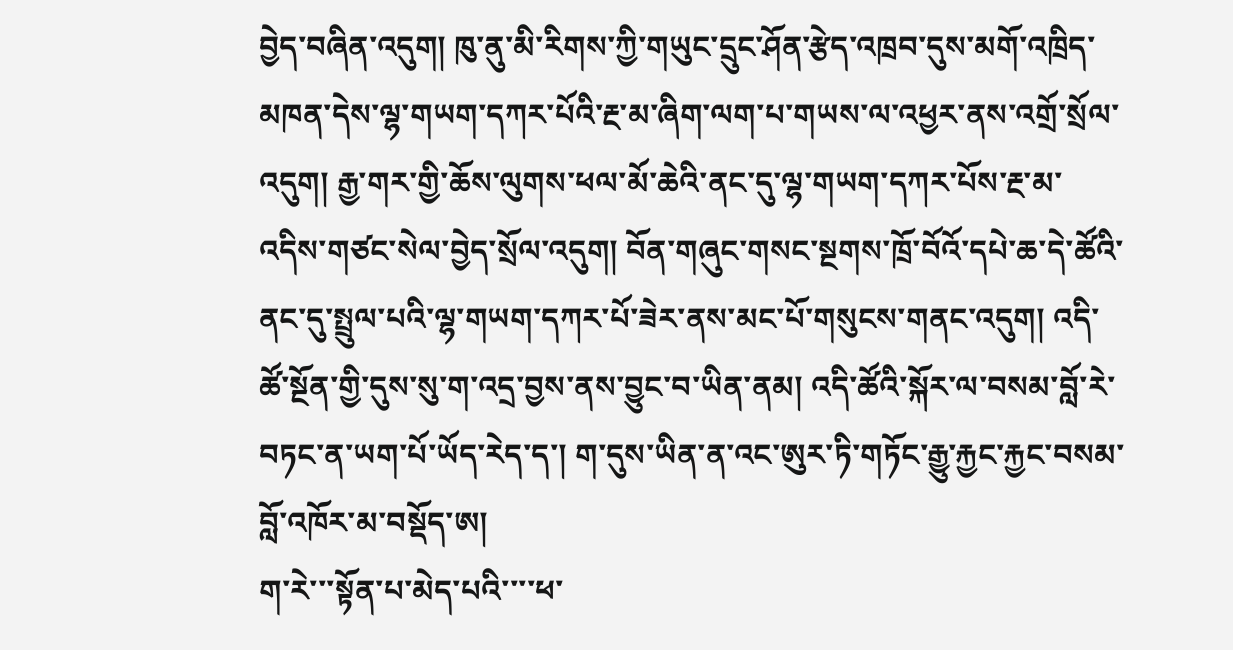བྱེད་བཞིན་འདུག། ཁུ་ནུ་མི་རིགས་ཀྱི་གཡུང་དྲུང་ཤོན་རྩེད་འཁྲབ་དུས་མགོ་འཁྲིད་མཁན་དེས་ལྷ་གཡག་དཀར་པོའི་རྔ་མ་ཞིག་ལག་པ་གཡས་ལ་འཕྱར་ནས་འགྲོ་སྲོལ་འདུག། རྒྱ་གར་གྱི་ཆོས་ལུགས་ཕལ་མོ་ཆེའི་ནང་དུ་ལྷ་གཡག་དཀར་པོས་རྔ་མ་འདིས་གཙང་སེལ་བྱེད་སྲོལ་འདུག། བོན་གཞུང་གསང་སྔགས་ཁྲོ་བོའོ་དཔེ་ཆ་དེ་ཚོའི་ནང་དུ་སྤྲུལ་པའི་ལྷ་གཡག་དཀར་པོ་ཟེར་ནས་མང་པོ་གསུངས་གནང་འདུག། འདི་ཚོ་སྔོན་གྱི་དུས་སུ་ག་འདྲ་བྱས་ནས་བྱུང་བ་ཡིན་ནམ། འདི་ཚོའི་སྐོར་ལ་བསམ་བློ་རེ་བཏང་ན་ཡག་པོ་ཡོད་རེད་ད་། ག་དུས་ཡིན་ན་འང་ཨུར་ཏི་གཏོང་རྒྱུ་རྐྱང་རྐྱང་བསམ་བློ་འཁོར་མ་བསྡོད་ཨ།
ག་རེ་་་སྟོན་པ་མེད་པའི་་་་ཕ་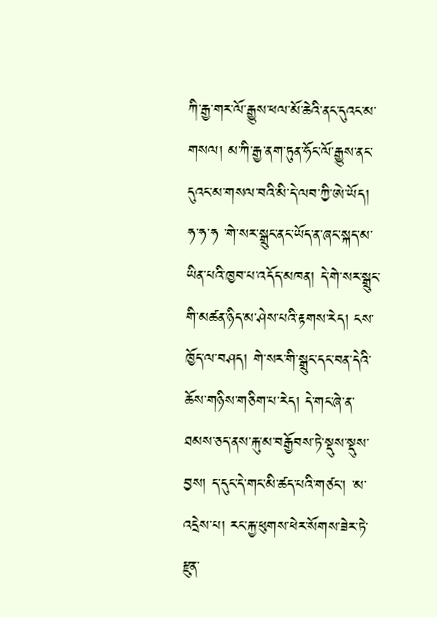ཀི་རྒྱ་གར་ལོ་རྒྱུས་ཕལ་མོ་ཆེའི་ནང་དུའང་མ་གསལ། མ་ཀི་རྒྱ་ནག་ཏུན་ཧོང་ལོ་རྒྱུས་ནང་དུའང་མ་གསལ་བའི་མི་དེ་ལབ་ཀྱི་ཨེ་ཡོད།
ཧ་ཧ་ཧ ་གེ་སར་སྒྲུང་ནང་ཡོད་ན་ཞང་སྐད་མ་ཡིན་པའི་ཁྱབ་པ་འདོད་མཁན། དེ་གེ་སར་སྒྲུང་གི་མཚན་ཉིད་མ་ཤེས་པའི་རྟགས་རེད། ངས་ཁྱོད་ལ་བཤད། གེ་སར་གི་སྒྲུང་དང་བན་དེའི་ཆོས་གཉིས་གཅིག་པ་རེད། དེ་གང་ཞེ་ན་ཐམས་ཅད་ནས་རྐུ་མ་བརྒྱོབས་ཏེ་སྡུས་སྡུས་བྱས། ད་དུང་དེ་གང་མི་ཚད་པའི་གཙང་། ་མ་འདྲེས་པ། རང་རྐྱ་ཕུགས་ཕེར་སོགས་ཟེར་ཏེ་རྫུན་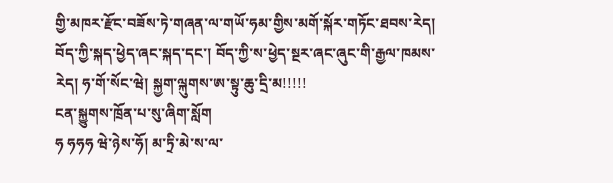གྱི་མཁར་རྫོང་བཟོས་ཏེ་གཞན་ལ་གཡོ་ཧམ་གྱིས་མགོ་སྐོར་གཏོང་ཐབས་རེད།
བོད་ཀྱི་སྐད་ཕྱེད་ཞང་སྐད་དང་། བོད་ཀྱི་ས་ཕྱེད་སྔར་ཞང་ཞུང་གི་རྒྱལ་ཁམས་རེད། ཧ་གོ་སོང་ཝེ། སྐྱག་ལྐུགས་ཨ་སྟུ་ཆུ་དྲི་མ!!!!!
ངན་སྐྱུགས་ཁྲོན་པ་སུ་ཞིག་སློག
ཧ ཧཧཧ ཝེ་ཉེས་ཧོ། མ་ཏྲི་མེ་ས་ལ་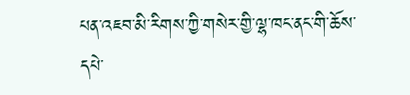པན་འཇབ་མི་རིགས་ཀྱི་གསེར་གྱི་ལྷ་ཁང་ནང་གི་ཆོས་དཔེ་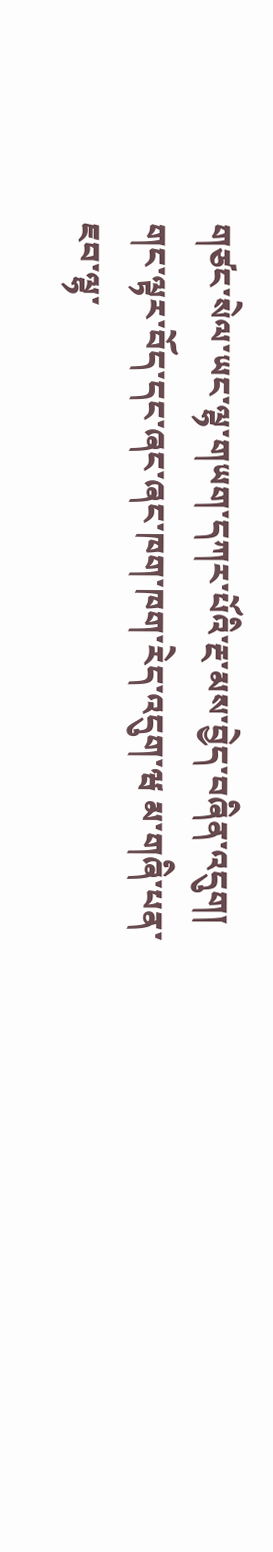གཙང་སེལ་ཡང་ལྷ་གཡག་དཀར་པོའི་རྔ་མས་བྱེད་བཞིན་འདུག།
གང་ལྟར་བོད་དང་ཞང་ཞང་ཁག་ཁག་རེད་འདུག་ཝ མ་གཞི་པན་ཇབ་ལྷ་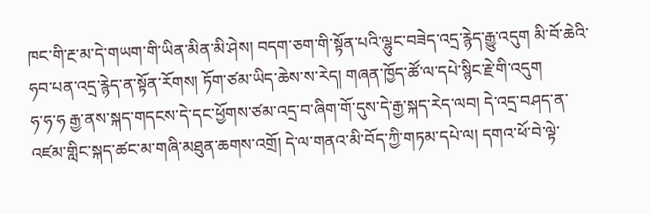ཁང་གི་རྔ་མ་དེ་གཡག་གི་ཡིན་མིན་མི་ཤེས། བདག་ཅག་གི་སྟོན་པའི་ལྷུང་བཟེད་འདྲ་རྙེད་རྒྱུ་འདུག མི་བོ་ཆེའི་ཧབ་པན་འདྲ་རྙེད་ན་སྟོན་རོགས། ཏོག་ཙམ་ཡིད་ཆེས་ས་རེད། གཞན་ཁྱོད་ཚོ་ལ་དཔེ་སྙིང་རྗེ་གི་འདུག
ཧ་ཧ་ཧ རྒྱ་ནས་སྐད་གདངས་དེ་དང་ཕྱོགས་ཙམ་འདྲ་བ་ཞིག་གོ་དུས་དེ་རྒྱ་སྐད་རེད་ལབ། དེ་འདྲ་བཤད་ན་འཛམ་གླིང་སྐད་ཚང་མ་གཞི་མཐུན་ཆགས་འགྲོ། དེ་ལ་གནའ་མི་བོད་ཀྱི་གཏམ་དཔེ་ལ། དགའ་ཕོ་བེ་ལྟེ་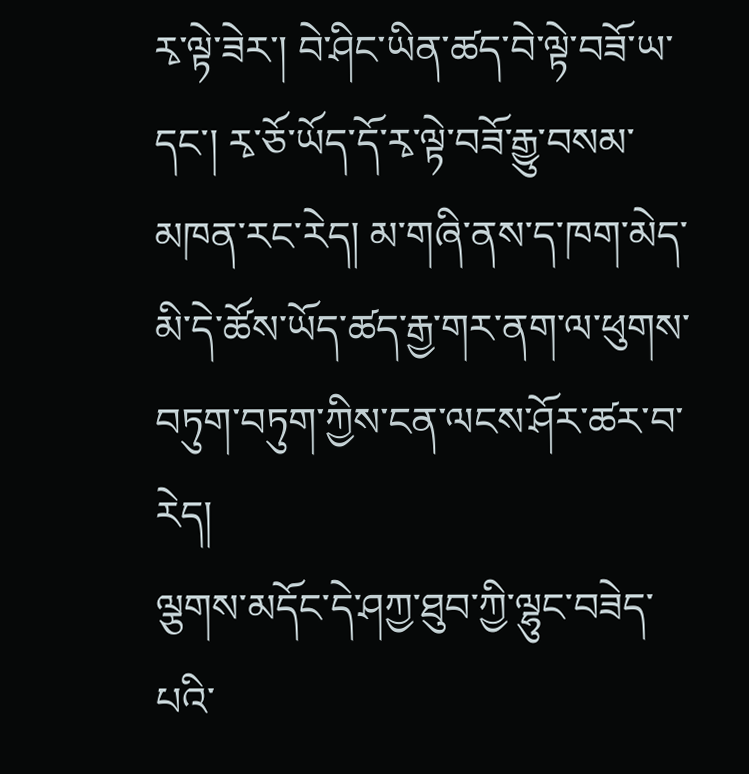རྭ་ལྟེ་ཟེར་། བེ་ཤིང་ཡིན་ཚད་བེ་ལྟེ་བཟོ་ཡ་དང་། རྭ་ཅོ་ཡོད་དོ་རྭ་ལྟེ་བཟོ་རྒྱུ་བསམ་མཁན་རང་རེད། མ་གཞི་ནས་ད་ཁག་མེད་མི་དེ་ཚོས་ཡོད་ཚད་རྒྱ་གར་ནག་ལ་ཕུགས་བཏུག་བཏུག་ཀྱིས་ངན་ལངས་ཤོར་ཚར་བ་རེད།
ལྕགས་མདོང་དེ་ཤཀྱ་ཐུབ་ཀྱི་ལྷུང་བཟེད་པའི་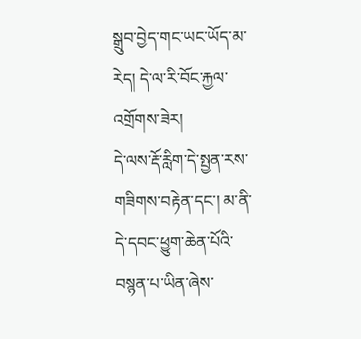སྒྲུབ་བྱེད་གང་ཡང་ཡོད་མ་རེད། དེ་ལ་རི་བོང་རྐྱལ་འགྲོགས་ཟེར།
དེ་ལས་རྡོ་རླིག་དེ་སྤྱན་རས་གཟིགས་བརྟེན་དང་། མ་ནི་དེ་དབང་ཕྱུག་ཆེན་པོའི་བསྙན་པ་ཡིན་ཞེས་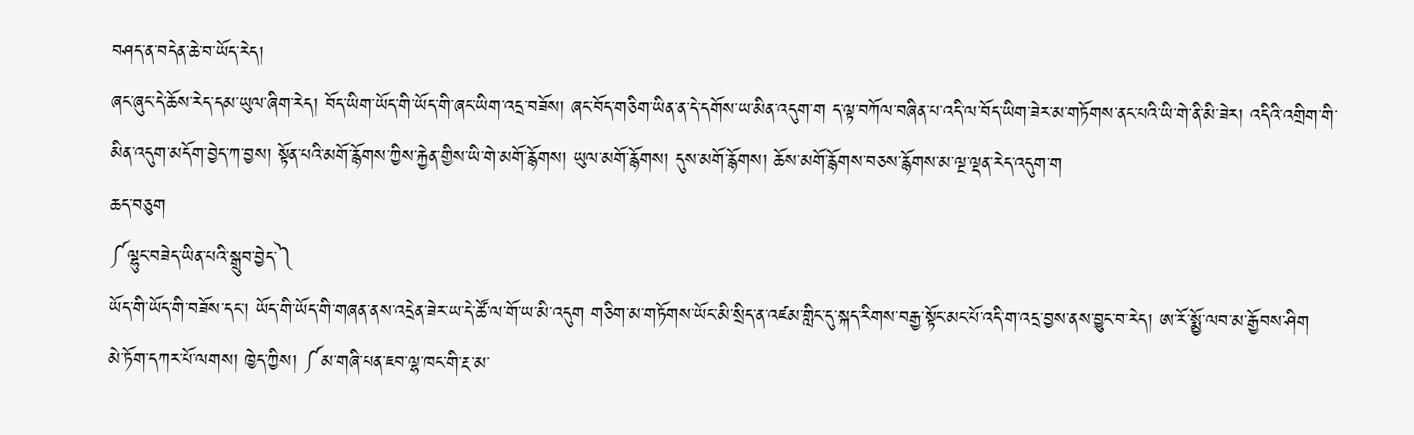བཤད་ན་བདེན་ཆེ་བ་ཡོད་རེད།
ཞང་ཞུང་དེ་ཆོས་རེད་དམ་ཡུལ་ཞིག་རེད། བོད་ཡིག་ཡོད་གི་ཡོད་གི་ཞང་ཡིག་འདྲ་བཟོས། ཞང་བོད་གཅིག་ཡིན་ན་དེ་དགོས་ཡ་མིན་འདུག་ག ད་ལྟ་བཀོལ་བཞིན་པ་འདི་ལ་བོད་ཡིག་ཟེར་མ་གཏོགས་ནང་པའི་ཡི་གེ་ནི་མི་ཟེར། འདིའི་འགྲིག་གི་མིན་འདུག་མདོག་བྱེད་ཀ་བྱས། སྟོན་པའི་མགོ་རྙོགས་ཀྱིས་རྐྱེན་གྱིས་ཡི་གེ་མགོ་རྙོགས། ཡུལ་མགོ་རྙོགས། དུས་མགོ་རྙོགས། ཆོས་མགོ་རྙོགས་བཅས་རྙོགས་མ་ལྔ་ལྡན་རེད་འདུག་ག
ཆད་བཅུག
༼ལྷུང་བཟེད་ཡིན་པའི་སྒྲུབ་བྱེད་༽
ཡོད་གི་ཡོད་གི་བཟོས་དང་། ཡོད་གི་ཡོད་གི་གཞན་ནས་འདྲེན་ཟེར་ཡ་དེ་ཚོ་ལ་གོ་ཡ་མི་འདུག གཅིག་མ་གཏོགས་ཡོང་མི་སྲིད་ན་འཛམ་གླིང་དུ་སྐད་རིགས་བརྒྱ་སྟོང་མང་པོ་འདི་ག་འདྲ་བྱས་ནས་བྱུང་བ་རེད། ཨ་རོ་སྨྱོ་ལབ་མ་རྒྱོབས་ཤིག
མེ་ཏོག་དཀར་པོ་ལགས། ཁྱེད་ཀྱིས། ༼མ་གཞི་པན་ཇབ་ལྷ་ཁང་གི་རྔ་མ་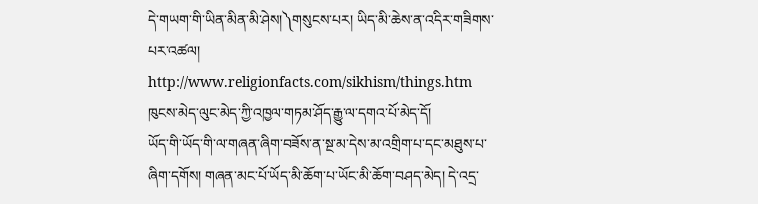དེ་གཡག་གི་ཡིན་མིན་མི་ཤེས།༽གསུངས་པར། ཡིད་མི་ཆེས་ན་འདིར་གཟིགས་པར་འཚལ། http://www.religionfacts.com/sikhism/things.htm ཁུངས་མེད་ལུང་མེད་ཀྱི་འཁྱལ་གཏམ་ཤོད་རྒྱུ་ལ་དགའ་པོ་མེད་དོ།
ཡོད་གི་ཡོད་གི་ལ་གཞན་ཞིག་བཟོས་ན་སྔ་མ་དེས་མ་འགྲིག་པ་དང་མཐུས་པ་ཞིག་དགོས། གཞན་མང་པོ་ཡོད་མི་ཆོག་པ་ཡོང་མི་ཆོག་བཤད་མེད། དེ་འདྲ་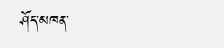ཤོད་མཁན་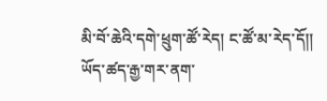མི་བོ་ཆེའི་དགེ་ཕྲུག་ཚོ་རེད། ང་ཚོ་མ་རེད་དོ།།
ཡོད་ཚད་རྒྱ་གར་ནག་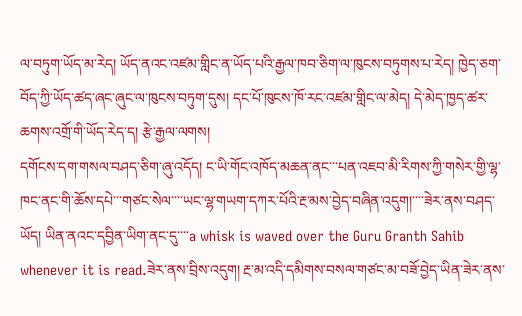ལ་བཏུག་ཡོད་མ་རེད། ཡོད་ནའང་འཛམ་གླིང་ན་ཡོད་པའི་རྒྱལ་ཁབ་ཅིག་ལ་ཁུངས་བཏུགས་པ་རེད། ཁྱེད་ཅག་བོད་ཀྱི་ཡོད་ཚད་ཞང་ཞུང་ལ་ཁུངས་བཏུག་དུས། དང་པོ་ཁུངས་ཁོ་རང་འཛམ་གླིང་ལ་མེད། དེ་མེད་ཁྱད་ཚར་ཆགས་འགྲོ་གི་ཡོད་རེད་ད། རྩེ་རྒྱལ་ལགས།
དགོངས་དག་གསལ་བཤད་ཅིག་ཞུ་འདོད། ང་ཡི་གོང་འཁོད་མཆན་ནང་་་པན་འཇབ་མི་རིགས་ཀྱི་གསེར་གྱི་ལྷ་ཁང་ནང་གི་ཆོས་དཔེ་་་གཙང་སེལ་་་་ཡང་ལྷ་གཡག་དཀར་པོའི་རྔ་མས་བྱེད་བཞིན་འདུག།་་་་ཟེར་ནས་བཤད་ཡོད། ཡིན་ནའང་དབྱིན་ཡིག་ནང་དུ་་་་a whisk is waved over the Guru Granth Sahib whenever it is read.ཟེར་ནས་བྲིས་འདུག། རྔ་མ་འདི་དམིགས་བསལ་གཙང་མ་བཟོ་བྱེད་ཡིན་ཟེར་ནས་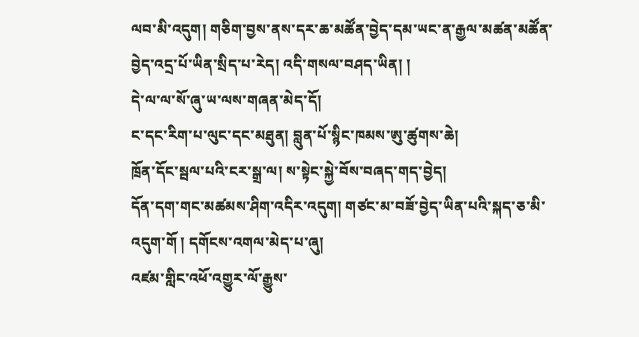ལབ་མི་འདུག། གཅིག་བྱས་ནས་དར་ཆ་མཚོན་བྱེད་དམ་ཡང་ན་རྒྱལ་མཚན་མཚོན་བྱེད་འདྲ་པོ་ཡིན་སྲིད་པ་རེད། འདི་གསལ་བཤད་ཡིན། །
དེ་ལ་ལ་སོ་ཞུ་ཡ་ལས་གཞན་མེད་དོ།
ང་དང་རིག་པ་ལུང་དང་མཐུན། བླུན་པོ་སྙིང་ཁམས་ཨུ་ཚུགས་ཆེ།
ཁྲོན་དོང་སྦལ་པའི་ངར་སྒྲ་ལ། ས་སྟེང་སྐྱེ་བོས་བཞད་གད་བྱེད།
དོན་དག་གང་མཚམས་ཤིག་འདིར་འདུག། གཙང་མ་བཟོ་བྱེད་ཡིན་པའི་སྐད་ཅ་མི་འདུག་གོ ། དགོངས་འགལ་མེད་པ་ཞུ།
འཛམ་གླིང་འཕོ་འགྱུར་ལོ་རྒྱུས་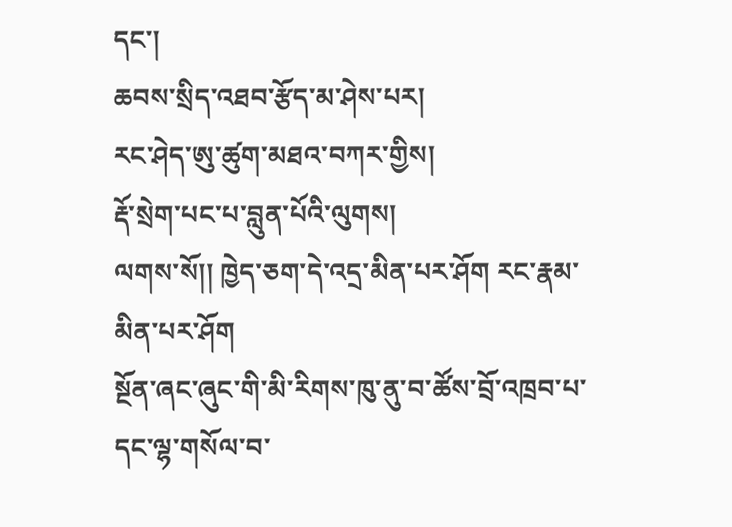དང་།
ཆབས་སྲིད་འཐབ་རྩོད་མ་ཤེས་པར།
རང་ཤེད་ཨུ་ཚུག་མཐའ་བཀར་གྱིས།
རྡོ་སྲེག་པང་པ་བླུན་པོའི་ལུགས།
ལགས་སོ།། ཁྱེད་ཅག་དེ་འདྲ་མིན་པར་ཤོག རང་རྣམ་མིན་པར་ཤོག
སྔོན་ཞང་ཞུང་གི་མི་རིགས་ཁུ་ནུ་བ་ཚོས་བྲོ་འཁྲབ་པ་དང་ལྷ་གསོལ་བ་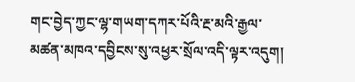གང་བྱེད་ཀྱང་ལྷ་གཡག་དཀར་པོའི་རྔ་མའི་རྒྱལ་མཚན་མཁའ་དབྱིངས་སུ་འཕྱར་སྲོལ་འདི་ལྟར་འདུག།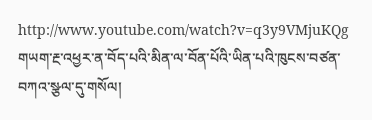http://www.youtube.com/watch?v=q3y9VMjuKQg
གཡག་རྔ་འཕྱར་ན་བོད་པའི་མིན་ལ་བོན་པོའི་ཡིན་པའི་ཁུངས་བཙན་བཀའ་སྩལ་དུ་གསོལ།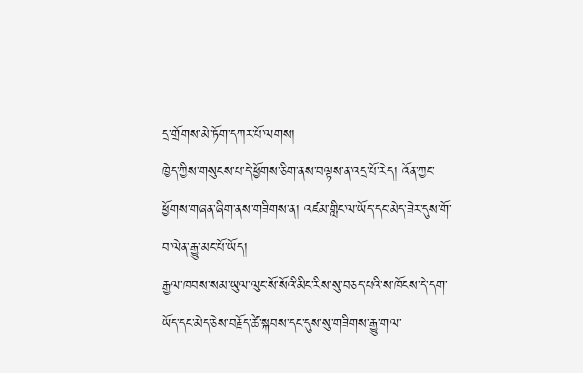དྲ་གྲོགས་མེ་ཏོག་དཀར་པོ་ལགས།
ཁྱེད་ཀྱིས་གསུངས་པ་དེ་ཕྱོགས་ཅིག་ནས་བལྟས་ན་འདྲ་པོ་རེད། འོན་ཀྱང་ཕྱོགས་གཞན་ཞིག་ནས་གཟིགས་ན། འཛམ་གླིང་ལ་ཡོད་དང་མེད་ཟེར་དུས་གོ་བ་ལེན་རྒྱུ་མང་པོ་ཡོད།
རྒྱལ་ཁབས་སམ་ཡུལ་ལུང་སོ་སོའི་མིང་རིས་སུ་བཅད་པའི་ས་ཁོངས་དེ་དག་ཡོད་དང་མེད་ཅེས་བརྗོད་ཚེ་སྐབས་དང་དུས་སུ་གཟིགས་རྒྱུ་གལ་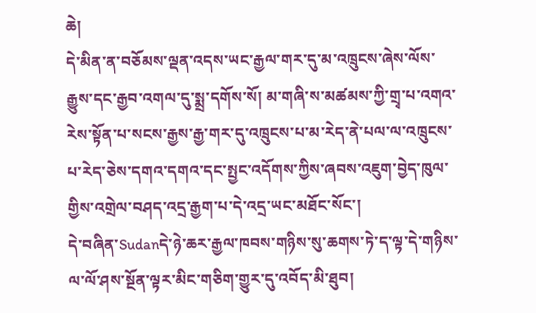ཆེ།
དེ་མིན་ན་བཅོམས་ལྡན་འདས་ཡང་རྒྱལ་གར་དུ་མ་འཁྲུངས་ཞེས་ལོས་རྒྱུས་དང་རྒྱབ་འགལ་དུ་སྨྲ་དགོས་སོ། མ་གཞི་ས་མཚམས་ཀྱི་གྲྭ་པ་འགའ་རེས་སྟོན་པ་སངས་རྒྱས་རྒྱ་གར་དུ་འཁྲུངས་པ་མ་རེད་ནེ་པལ་ལ་འཁྲུངས་པ་རེད་ཅེས་དགའ་དགའ་དང་སྤྱང་འདོགས་ཀྱིས་ཞབས་འཇུག་བྱེད་ཁུལ་གྱིས་འགྲེལ་བཤད་འདྲ་རྒྱག་པ་དེ་འདྲ་ཡང་མཐོང་སོང་།
དེ་བཞིན་Sudanདེ་ཉེ་ཆར་རྒྱལ་ཁབས་གཉིས་སུ་ཆགས་ཏེ་ད་ལྟ་དེ་གཉིས་ལ་ལོ་ཤས་སྔོན་ལྟར་མིང་གཅིག་གྱུར་དུ་འབོད་མི་ཐུབ།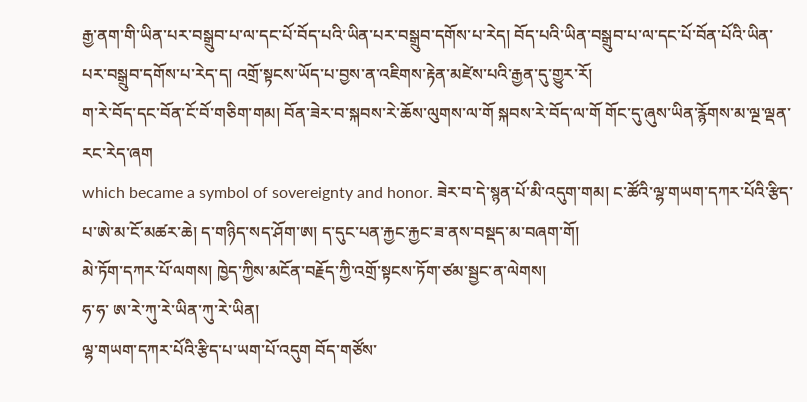རྒྱ་ནག་གི་ཡིན་པར་བསྒྲུབ་པ་ལ་དང་པོ་བོད་པའི་ཡིན་པར་བསྒྲུབ་དགོས་པ་རེད། བོད་པའི་ཡིན་བསྒྲུབ་པ་ལ་དང་པོ་བོན་པོའི་ཡིན་པར་བསྒྲུབ་དགོས་པ་རེད་ད། འགྲོ་སྟངས་ཡོད་པ་བྱས་ན་འཇིགས་རྟེན་མཛེས་པའི་རྒྱན་དུ་གྱུར་རོ།
ག་རེ་བོད་དང་བོན་ངོ་བོ་གཅིག་གམ། བོན་ཟེར་བ་སྐབས་རེ་ཆོས་ལུགས་ལ་གོ སྐབས་རེ་བོད་ལ་གོ གོང་དུ་ཞུས་ཡིན་རྙོགས་མ་ལྔ་ལྡན་རང་རེད་ཞག
which became a symbol of sovereignty and honor. ཟེར་བ་དེ་སྙན་པོ་མི་འདུག་གམ། ང་ཚོའི་ལྷ་གཡག་དཀར་པོའི་རྩིད་པ་ཨེ་མ་ངོ་མཚར་ཆེ། ད་གཉིད་སད་ཤོག་ཨ། ད་དུང་པན་རྐྱང་རྐྱང་ཟ་ནས་བསྡད་མ་བཞག་གོ།
མེ་ཏོག་དཀར་པོ་ལགས། ཁྱེད་ཀྱིས་མངོན་བརྗོད་ཀྱི་འགྲོ་སྟངས་ཏོག་ཙམ་སྦྱང་ན་ལེགས།
ཧ་ཧ་ ཨ་རེ་ཀུ་རེ་ཡིན་ཀུ་རེ་ཡིན།
ལྷ་གཡག་དཀར་པོའི་རྩིད་པ་ཡག་པོ་འདུག བོད་གཙོས་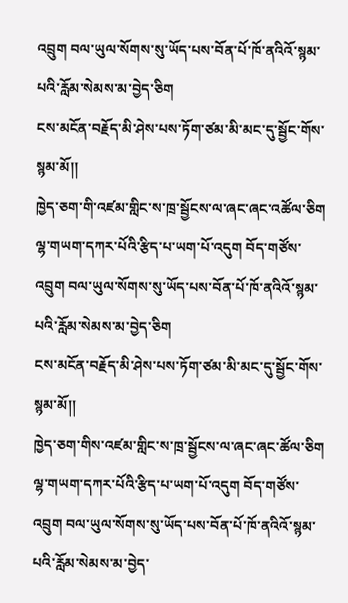འབྲུག བལ་ཡུལ་སོགས་སུ་ཡོད་པས་བོན་པོ་ཁོ་ནའིའོ་སྙམ་པའི་རློམ་སེམས་མ་བྱེད་ཅིག
ངས་མངོན་བརྗོད་མི་ཤེས་པས་ཏོག་ཙམ་མི་མང་དུ་སྦྱོང་གོས་སྙམ་མོ།།
ཁྱེད་ཅག་གི་འཛམ་གླིང་ས་ཁྲ་སྦྱོངས་ལ་ཞང་ཞང་འཚོལ་ཅིག
ལྷ་གཡག་དཀར་པོའི་རྩིད་པ་ཡག་པོ་འདུག བོད་གཙོས་འབྲུག བལ་ཡུལ་སོགས་སུ་ཡོད་པས་བོན་པོ་ཁོ་ནའིའོ་སྙམ་པའི་རློམ་སེམས་མ་བྱེད་ཅིག
ངས་མངོན་བརྗོད་མི་ཤེས་པས་ཏོག་ཙམ་མི་མང་དུ་སྦྱོང་གོས་སྙམ་མོ།།
ཁྱེད་ཅག་གིས་འཛམ་གླིང་ས་ཁྲ་སྦྱོངས་ལ་ཞང་ཞང་ཚོལ་ཅིག
ལྷ་གཡག་དཀར་པོའི་རྩིད་པ་ཡག་པོ་འདུག བོད་གཙོས་འབྲུག བལ་ཡུལ་སོགས་སུ་ཡོད་པས་བོན་པོ་ཁོ་ནའིའོ་སྙམ་པའི་རློམ་སེམས་མ་བྱེད་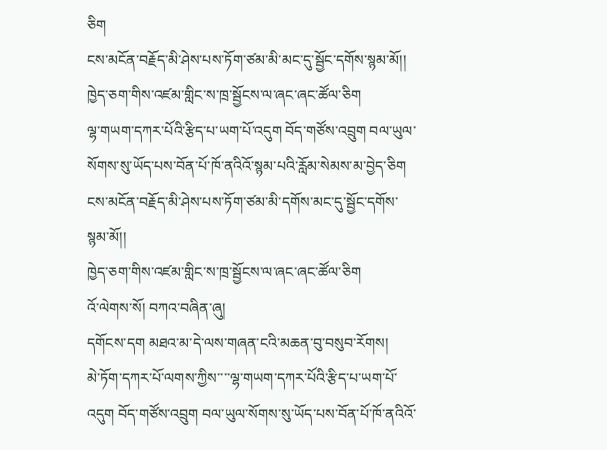ཅིག
ངས་མངོན་བརྗོད་མི་ཤེས་པས་ཏོག་ཙམ་མི་མང་དུ་སྦྱོང་དགོས་སྙམ་མོ།།
ཁྱེད་ཅག་གིས་འཛམ་གླིང་ས་ཁྲ་སྦྱོངས་ལ་ཞང་ཞང་ཚོལ་ཅིག
ལྷ་གཡག་དཀར་པོའི་རྩིད་པ་ཡག་པོ་འདུག བོད་གཙོས་འབྲུག བལ་ཡུལ་སོགས་སུ་ཡོད་པས་བོན་པོ་ཁོ་ནའིའོ་སྙམ་པའི་རློམ་སེམས་མ་བྱེད་ཅིག
ངས་མངོན་བརྗོད་མི་ཤེས་པས་ཏོག་ཙམ་མི་དགོས་མང་དུ་སྦྱོང་དགོས་སྙམ་མོ།།
ཁྱེད་ཅག་གིས་འཛམ་གླིང་ས་ཁྲ་སྦྱོངས་ལ་ཞང་ཞང་ཚོལ་ཅིག
འོ་ལེགས་སོ། བཀའ་བཞིན་ཞུ།
དགོངས་དག མཐའ་མ་དེ་ལས་གཞན་ངའི་མཆན་བུ་བསུབ་རོགས།
མེ་ཏོག་དཀར་པོ་ལགས་ཀྱིས་་་་ལྷ་གཡག་དཀར་པོའི་རྩིད་པ་ཡག་པོ་འདུག བོད་གཙོས་འབྲུག བལ་ཡུལ་སོགས་སུ་ཡོད་པས་བོན་པོ་ཁོ་ནའིའོ་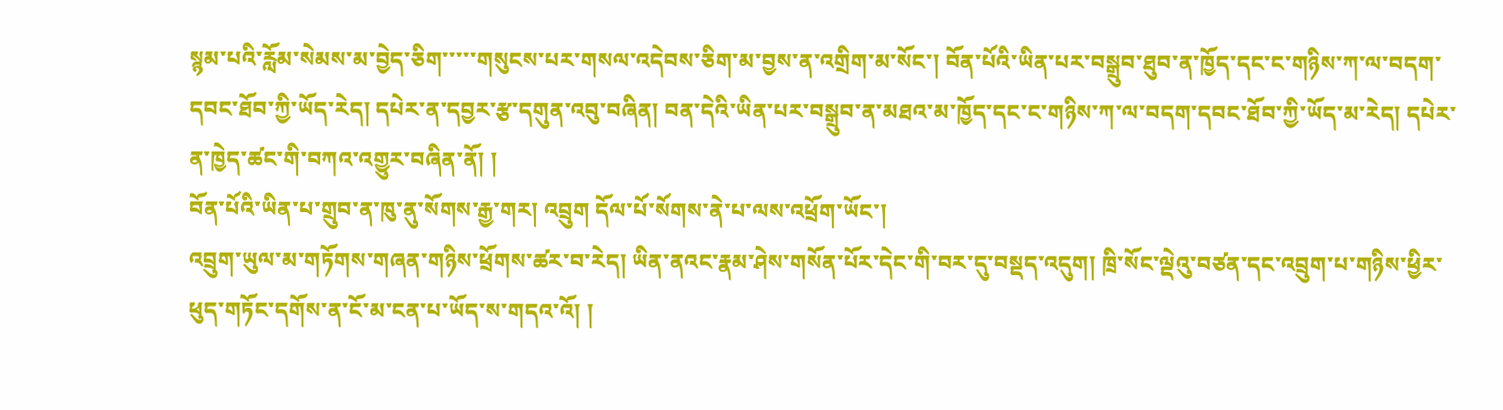སྙམ་པའི་རློམ་སེམས་མ་བྱེད་ཅིག་་་་་གསུངས་པར་གསལ་འདེབས་ཅིག་མ་བྱས་ན་འགྲིག་མ་སོང་། བོན་པོའི་ཡིན་པར་བསྒྲུབ་ཐུབ་ན་ཁྱོད་དང་ང་གཉིས་ཀ་ལ་བདག་དབང་ཐོབ་ཀྱི་ཡོད་རེད། དཔེར་ན་དབྱར་རྩ་དགུན་འབུ་བཞིན། བན་དེའི་ཡིན་པར་བསྒྲུབ་ན་མཐའ་མ་ཁྱོད་དང་ང་གཉིས་ཀ་ལ་བདག་དབང་ཐོབ་ཀྱི་ཡོད་མ་རེད། དཔེར་ན་ཁྱེད་ཚང་གི་བཀའ་འགྱུར་བཞིན་ནོ། །
བོན་པོའི་ཡིན་པ་གྲུབ་ན་ཁུ་ནུ་སོགས་རྒྱ་གར། འབྲུག དོལ་པོ་སོགས་ནེ་པ་ལས་འཕྲོག་ཡོང་།
འབྲུག་ཡུལ་མ་གཏོགས་གཞན་གཉིས་ཕྲོགས་ཚར་བ་རེད། ཡིན་ནའང་རྣམ་ཤེས་གསོན་པོར་དེང་གི་བར་དུ་བསྡད་འདུག། ཁྲི་སོང་ལྡེའུ་བཙན་དང་འབྲུག་པ་གཉིས་ཕྱིར་ཕུད་གཏོང་དགོས་ན་ངོ་མ་ངན་པ་ཡོད་ས་གདའ་འོ། །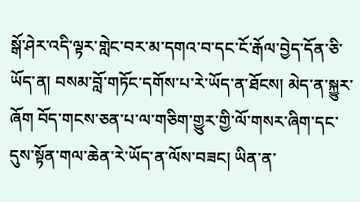སྒོ་ཤེར་འདི་ལྟར་གླེང་བར་མ་དགའ་བ་དང་ངོ་རྒོལ་བྱེད་དོན་ཅི་ཡོད་ན། བསམ་བློ་གཏོང་དགོས་པ་རེ་ཡོད་ན་ཐོངས། མེད་ན་སྐྱུར་ཞོག བོད་གངས་ཅན་པ་ལ་གཅིག་གྱུར་གྱི་ལོ་གསར་ཞིག་དང་དུས་སྟོན་གལ་ཆེན་རེ་ཡོད་ན་ལོས་བཟང། ཡིན་ན་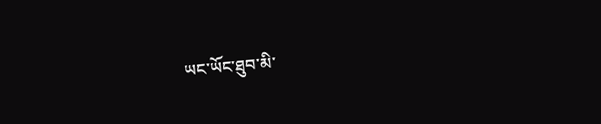ཡང་ཡོང་ཐུབ་མི་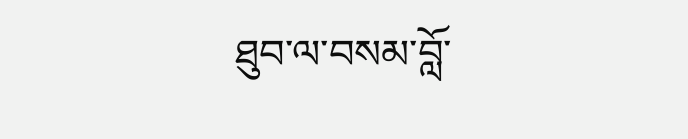ཐུབ་ལ་བསམ་བློ་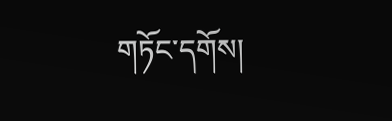གཏོང་དགོས།